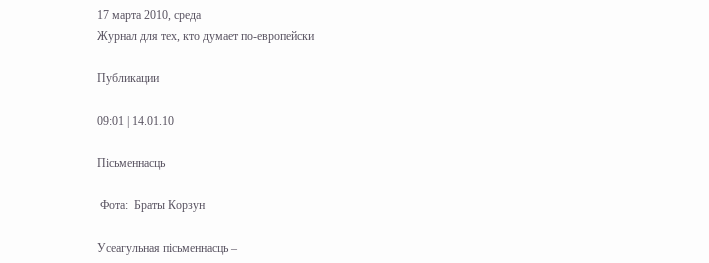17 марта 2010, среда
Журнал для тех, кто думает по-европейски

Публикации

09:01 | 14.01.10

Пісьменнасць

 Фота:  Браты Корзун

Усеагульная пісьменнасць –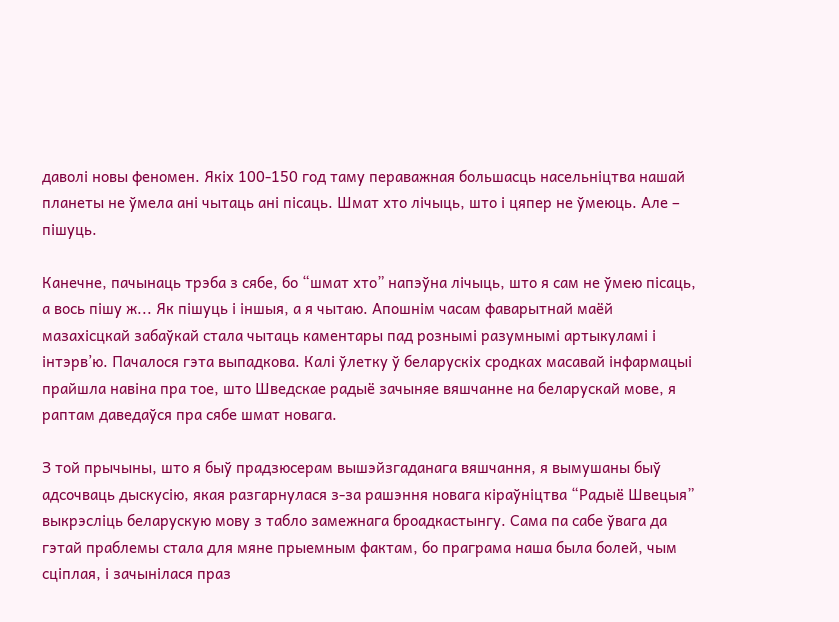даволі новы феномен. Якіх 100-150 год таму пераважная большасць насельніцтва нашай планеты не ўмела ані чытаць ані пісаць. Шмат хто лічыць, што і цяпер не ўмеюць. Але – пішуць.

Канечне, пачынаць трэба з сябе, бо “шмат хто” напэўна лічыць, што я сам не ўмею пісаць, а вось пішу ж... Як пішуць і іншыя, а я чытаю. Апошнім часам фаварытнай маёй мазахісцкай забаўкай стала чытаць каментары пад рознымі разумнымі артыкуламі і інтэрв’ю. Пачалося гэта выпадкова. Калі ўлетку ў беларускіх сродках масавай інфармацыі прайшла навіна пра тое, што Шведскае радыё зачыняе вяшчанне на беларускай мове, я раптам даведаўся пра сябе шмат новага.

З той прычыны, што я быў прадзюсерам вышэйзгаданага вяшчання, я вымушаны быў адсочваць дыскусію, якая разгарнулася з-за рашэння новага кіраўніцтва “Радыё Швецыя” выкрэсліць беларускую мову з табло замежнага броадкастынгу. Сама па сабе ўвага да гэтай праблемы стала для мяне прыемным фактам, бо праграма наша была болей, чым сціплая, і зачынілася праз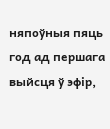няпоўныя пяць год ад першага выйсця ў эфір,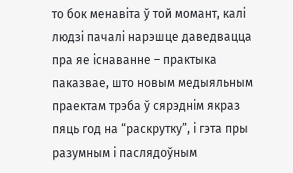то бок менавіта ў той момант, калі людзі пачалі нарэшце даведвацца пра яе існаванне – практыка паказвае, што новым медыяльным праектам трэба ў сярэднім якраз пяць год на “раскрутку”, і гэта пры разумным і паслядоўным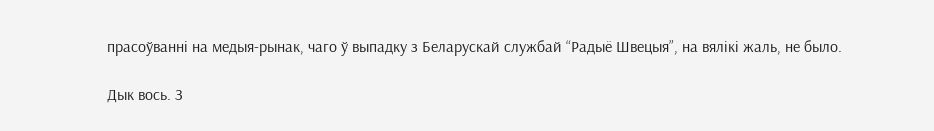прасоўванні на медыя-рынак, чаго ў выпадку з Беларускай службай “Радыё Швецыя”, на вялікі жаль, не было.

Дык вось. З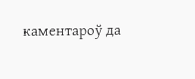каментароў да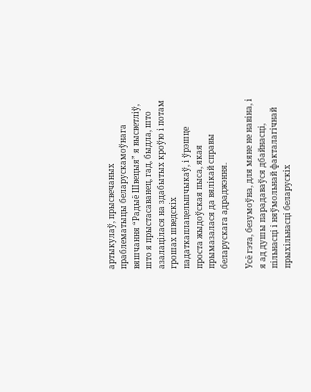артыкулаў, прысвечаных праблематыцы беларускамоўнага вяшчання “Радыё Швецыя” я высветліў, што я прыстасаванец, гад, быдла, што азалацілася на здабытых кроўю і потам грошах шведскіх падаткаплацельшчыкаў, і ўрэшце проста жыдоўская пыса, якая прымазалася да вялікай справы беларускага адраджэння.

Усё гэта, безумоўна, для мяне не навіна, і я ад душы парадаваўся дбайнасці, пільнасці і няўмольнай факталагічнай прыхільнасці беларускіх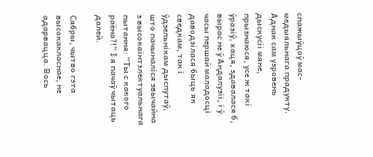спажыўцоў мас-медыяльнага прадукту. Аднак сам узровень дыскусіі мяне, прызнаюся, усе ж такі ўразіў, хаця, здавалася б, вырас не ў Андалузіі, і ў часы першай маладосці даводзілася быць як сведкам, так і ўдзельнікам дыспутаў, што пачыналіся звычайна з высокаінтэлектуальнага пытання: “Ты с какого раёна?!” І я пачаў чытаць далей.

Сябры, чытво гэта высокакласнае, не адарвацца. Вось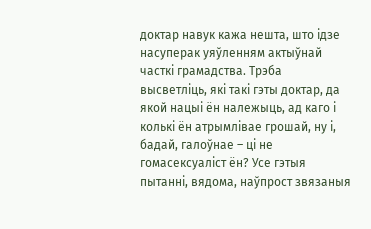доктар навук кажа нешта, што ідзе насуперак уяўленням актыўнай часткі грамадства. Трэба высветліць, які такі гэты доктар, да якой нацыі ён належыць, ад каго і колькі ён атрымлівае грошай, ну і, бадай, галоўнае – ці не гомасексуаліст ён? Усе гэтыя пытанні, вядома, наўпрост звязаныя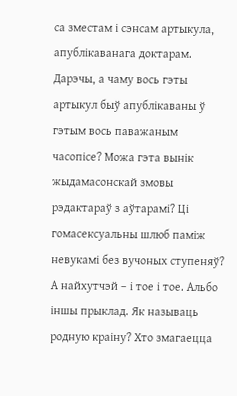са зместам і сэнсам артыкула, апублікаванага доктарам. Дарэчы, а чаму вось гэты артыкул быў апублікаваны ў гэтым вось паважаным часопісе? Можа гэта вынік жыдамасонскай змовы рэдактараў з аўтарамі? Ці гомасексуальны шлюб паміж невукамі без вучоных ступеняў? А найхутчэй – і тое і тое. Альбо іншы прыклад. Як называць родную краіну? Хто змагаецца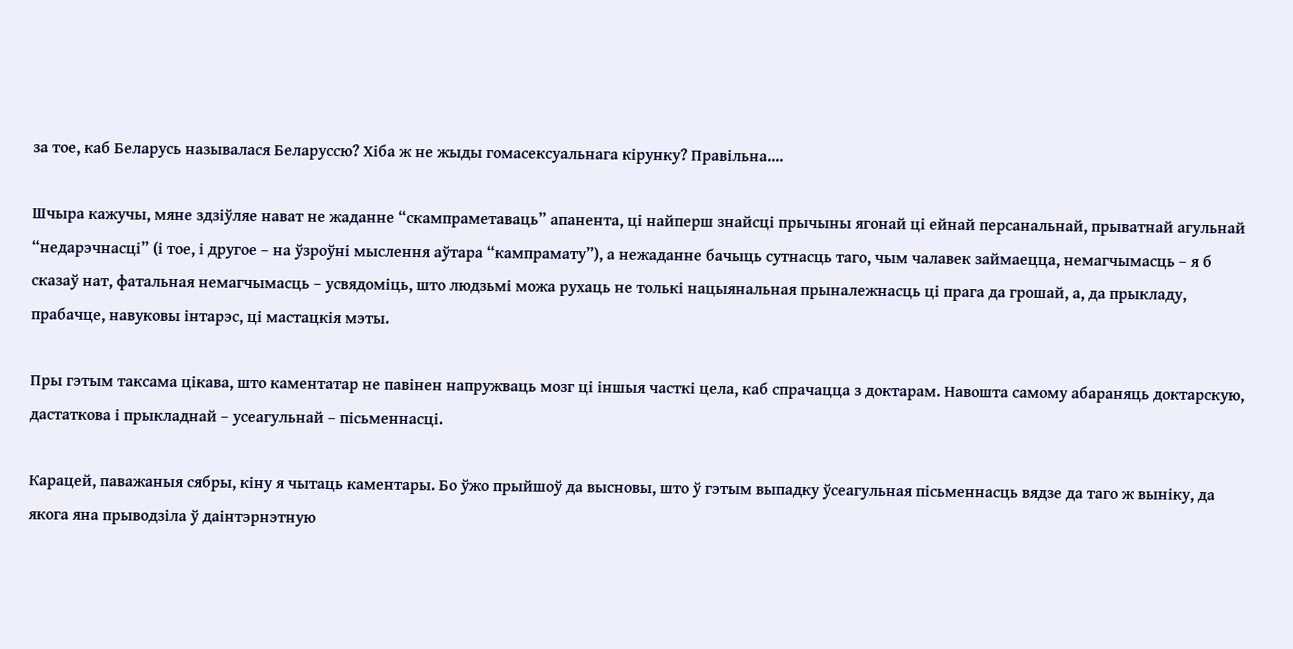за тое, каб Беларусь называлася Беларуссю? Хіба ж не жыды гомасексуальнага кірунку? Правільна....

Шчыра кажучы, мяне здзіўляе нават не жаданне “скампраметаваць” апанента, ці найперш знайсці прычыны ягонай ці ейнай персанальнай, прыватнай агульнай “недарэчнасці” (і тое, і другое – на ўзроўні мыслення аўтара “кампрамату”), а нежаданне бачыць сутнасць таго, чым чалавек займаецца, немагчымасць – я б сказаў нат, фатальная немагчымасць – усвядоміць, што людзьмі можа рухаць не толькі нацыянальная прыналежнасць ці прага да грошай, а, да прыкладу, прабачце, навуковы інтарэс, ці мастацкія мэты.

Пры гэтым таксама цікава, што каментатар не павінен напружваць мозг ці іншыя часткі цела, каб спрачацца з доктарам. Навошта самому абараняць доктарскую, дастаткова і прыкладнай – усеагульнай – пісьменнасці.

Карацей, паважаныя сябры, кіну я чытаць каментары. Бо ўжо прыйшоў да высновы, што ў гэтым выпадку ўсеагульная пісьменнасць вядзе да таго ж выніку, да якога яна прыводзіла ў даінтэрнэтную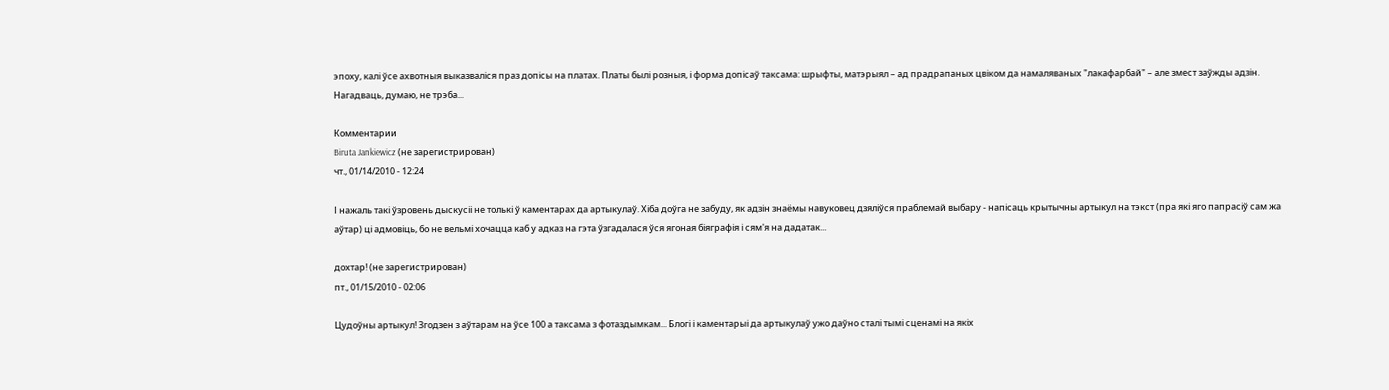эпоху, калі ўсе ахвотныя выказваліся праз допісы на платах. Платы былі розныя, і форма допісаў таксама: шрыфты, матэрыял – ад прадрапаных цвіком да намаляваных "лакафарбай" – але змест заўжды адзін. Нагадваць, думаю, не трэба...

Комментарии
Biruta Jankiewicz (не зарегистрирован)
чт., 01/14/2010 - 12:24

І нажаль такі ўзровень дыскусіі не толькі ў каментарах да артыкулаў. Хіба доўга не забуду, як адзін знаёмы навуковец дзяліўся праблемай выбару - напісаць крытычны артыкул на тэкст (пра які яго папрасіў сам жа аўтар) ці адмовіць, бо не вельмі хочацца каб у адказ на гэта ўзгадалася ўся ягоная біяграфія і сям'я на дадатак...

дохтар! (не зарегистрирован)
пт., 01/15/2010 - 02:06

Цудоўны артыкул! Згодзен з аўтарам на ўсе 100 а таксама з фотаздымкам... Блогі і каментарыі да артыкулаў ужо даўно сталі тымі сценамі на якіх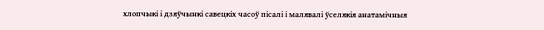хлопчыкі і дзяўчынкі савецкіх часоў пісалі і малявалі ўселякія анатамічныя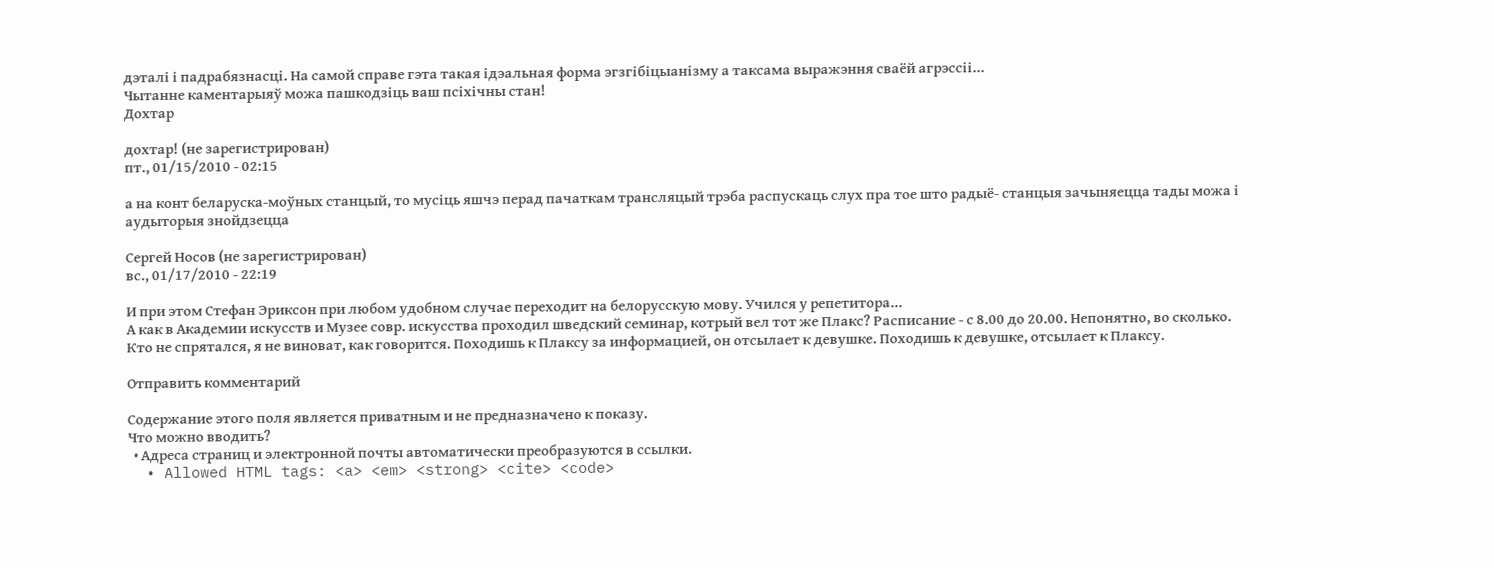дэталі і падрабязнасці. На самой справе гэта такая ідэальная форма эгзгібіцыанізму а таксама выражэння сваёй агрэссіі...
Чытанне каментарыяў можа пашкодзіць ваш псіхічны стан!
Дохтар

дохтар! (не зарегистрирован)
пт., 01/15/2010 - 02:15

а на конт беларуска-моўных станцый, то мусіць яшчэ перад пачаткам трансляцый трэба распускаць слух пра тое што радыё- станцыя зачыняецца тады можа і аудыторыя знойдзецца

Сергей Носов (не зарегистрирован)
вс., 01/17/2010 - 22:19

И при этом Стефан Эриксон при любом удобном случае переходит на белорусскую мову. Учился у репетитора...
А как в Академии искусств и Музее совр. искусства проходил шведский семинар, котрый вел тот же Плакс? Расписание - с 8.00 до 20.00. Непонятно, во сколько. Кто не спрятался, я не виноват, как говорится. Походишь к Плаксу за информацией, он отсылает к девушке. Походишь к девушке, отсылает к Плаксу.

Отправить комментарий

Содержание этого поля является приватным и не предназначено к показу.
Что можно вводить?
  • Адреса страниц и электронной почты автоматически преобразуются в ссылки.
  • Allowed HTML tags: <a> <em> <strong> <cite> <code>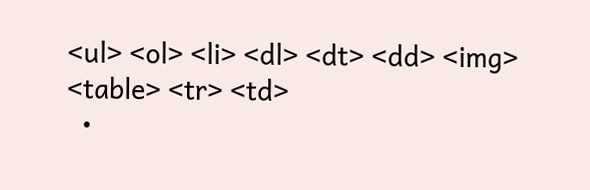<ul> <ol> <li> <dl> <dt> <dd> <img> <table> <tr> <td>
  •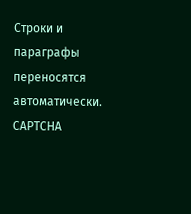Строки и параграфы переносятся автоматически.
CAPTCHA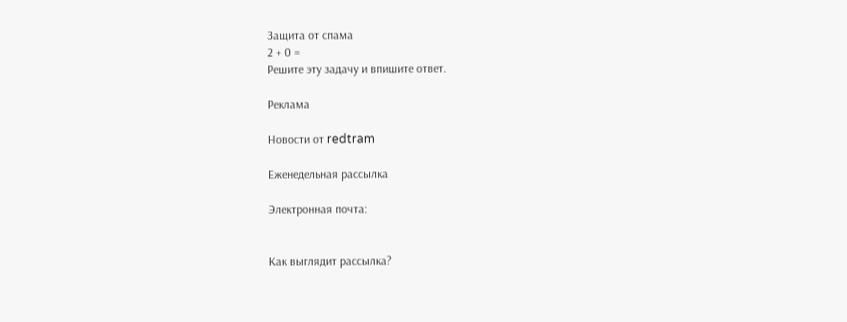Защита от спама
2 + 0 =
Решите эту задачу и впишите ответ.

Реклама

Новости от redtram

Еженедельная рассылка

Электронная почта:


Как выглядит рассылка?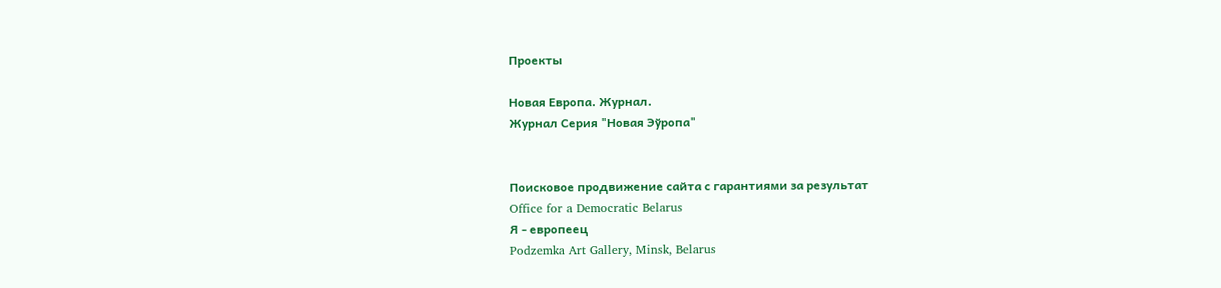Проекты

Новая Европа. Журнал.
Журнал Серия "Новая Эўропа"


Поисковое продвижение сайта с гарантиями за результат
Office for a Democratic Belarus
Я - европеец
Podzemka Art Gallery, Minsk, Belarus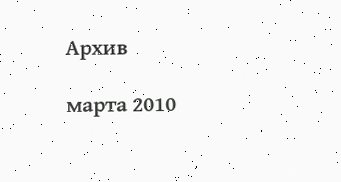Архив

марта 2010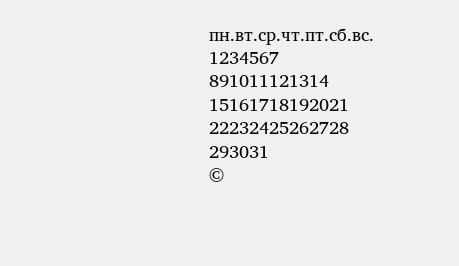пн.вт.ср.чт.пт.сб.вс.
1234567
891011121314
15161718192021
22232425262728
293031
©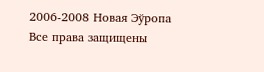2006-2008 Новая Эўропа
Все права защищены